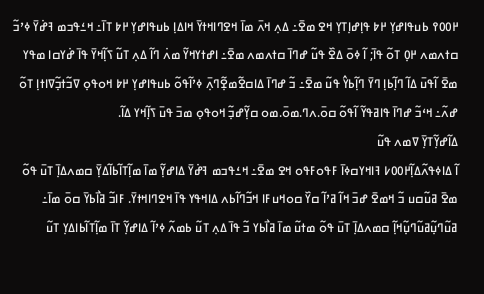߂߀߀߉ ߕߎߟߊߝߌ߲ ߂߈ ߟߊ߲ߝߊ߲ߠߌ߲ ߞߐ ߘߐ߫߸ ߡߍ߲ ߞߍ߫ ߘߊ߫ ߞߐߣߊߞߙߌ߫ ߞߊߡߊ߲ ߕߎߟߊߝߌ߲ ߂߈ ߠߊ߫߸ ߞߑߟߏߘ ߔߝ߭ߌ߫ ߦߴߏ߬ ߛߙߍߘߍ ߂߀߲ ߠߋ߬ ߟߊ߫; ߊ߬ ߦߋ߫ ߡߐ߰ ߟߎ߬ ߝߣߊ߫ ߛߙߍߘߍ ߘߐ߫߸ ߊߝߙߌߞߌ߬ ߘߍ߭ ߣߊ߬ ߡߍ߲ ߠߎ߬ ߖߊ߲߬ߞߌ߫ ߟߊ߫ ߝ߭ߌߛߊ ߘߟߌ ߘߐ߫ ߊ߬ߟߎ߫ ߡߊ߬ ߣߊ߲߬ߕߊ߲ ߣߌ߫ ߣߊ߲߬ߕߌ߮ ߟߎ߬ ߘߐ߫߸ ߏ߬ ߝߣߊ߫ ߡߊߛߐ߬ߘߐ߲߬ߣߍ߲߫ ߦߴߊ߬ߟߋ߬ ߕߎߟߊߝߌ߲ ߂߈ ߞߋߟߋ߲ ߜߏ߬ߙߏ߲߬ߜߊߙߊ߲ ߠߋ߬ ߝߍ߬߸ ߞߵߏ߬ ߝߣߊ߫ ߟߊߥߟߌ߬ ߊ߬ߟߋ߬ ߛߋ߫.ߍߣ.ߘߋ߫.ߘߋ ߛߌ߲߬ߝߏ߲߬ ߞߋߟߋ߲ ߘߏ߫ ߟߎ߫ ߖߊ߲߬ߞߌ ߡߊ߬.
ߡߊ߬ߝߌ߲߬ߠߌ߲߫ ߜߘߍ ߟߎ߬
ߊ߬ ߡߊߦߟߍ߬ߡߊ߲߬߂߀߀߇ ߔߊߞߌߛߦߊ߫ ߓߟߋߓߟߋ ߞߐ ߘߐ߫߸ ߞߑߟߏߘ ߔߝ߭ߌ߫ ߡߊߝߌ߲߬ ߘߊ߫ ߘߊ߲߬ߠߊ߬ߕߊ߬ߡߌ߲߫ ߛߘߍߡߊ߲߫ ߠߎ߫ ߟߋ߬ ߘߐ߫ ߥߎ߬ߛߎ ߏ߬ ߞߘߐ߫ ߝߏ߫ ߞߊ߬ ߥߴߊ߬ ߛߌ߰ ߛߋߞߎߓߊ ߞߏ߬ߣߊ߬ߕߍ ߡߊߞߟߌ ߟߊ߫ ߞߐߣߊߞߙߌ߫. ߓߊߏ߬ ߥߊ߯ߕߌ߫ ߛߋ߫ ߘߊ߫߸ ߥߎ߬ߣߎ߲߬ߥߎ߬ߣߎ߲߬ߞߊ߲߬ ߛߘߍߡߊ߲߫ ߠߎ߫ ߟߋ߬ ߘߙߎ߬ ߘߊ߫ ߥߊ߯ߕߌ ߏ߬ ߟߊ߫ ߡߍ߲ ߠߎ߬ ߕߘߍ߬ ߦߴߊ߬ ߡߊߝߌ߲߬ ߠߊ߫ ߘߊ߲߬ߠߊ߬ߕߊߡߌ߲ ߠߎ߬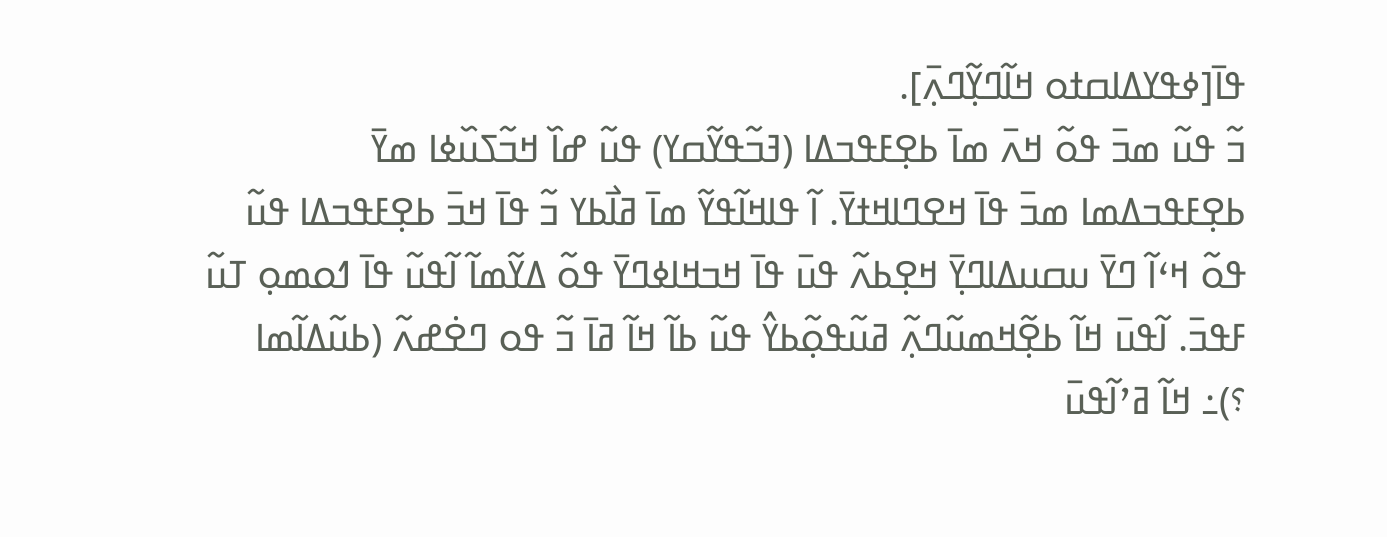ߟߊ߫[ߦߟߌߡߊߛߙߋ ߞߊ߬ߣߌ߲߬ߣߍ߲߫].
ߏ߬ ߟߎ߬ ߘߏ߫ ߟߋ߬ ߞߍ߫ ߘߊ߫ ߕߐ߲ߓߟߏߡߊ (ߔߏ߬ߟߌ߬ߛߌ) ߟߎ߬ ߝߊ߰ ߞߏ߬ߖߎ߰ߦߊ ߘߌ߫ ߕߐ߲ߓߟߏߡߘߊ ߘߏ߫ ߟߊ߫ ߞߐߣߊߞߙߌ߫. ߊ߬ ߟߊߞߊ߬ߟߌ߬ ߘߊ߫ ߥߊ߯ߕߌ ߏ߬ ߟߊ߫ ߞߏ߫ ߕߐ߲ߓߟߏߡߊ ߟߎ߬ ߟߋ߬ ߞߵߊ߬ ߣߌ߫ ߎߛߎߡߊߣߌ߲߫ ߞߐ߲ߕߍ߬ ߟߎ߫ ߟߊ߫ ߞߏߞߊߦߣߌ߫ ߟߋ߬ ߡߌ߬ߘߊ߬ ߊ߬ߟߎ߬ ߟߊ߫ ߗߋߘߋ߲ ߠߎ߬ ߓߟߏ߫. ߊ߬ߟߎ߫ ߞߊ߬ ߕߐ߲߬ߞߘߎ߬ߣߍ߲߬ ߥߎ߬ߟߋ߲߬ߕߌ߮ ߟߎ߬ ߕߊ߬ ߞߊ߬ ߥߊ߫ ߏ߬ ߟߋ ߣߐ߭ߝߍ߬ (ߕߎ߬ߡߊ߬ߘߊ ؟)߸ ߞߊ߬ ߥߴߊ߬ߟߎ߫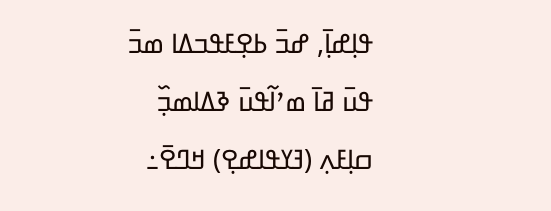ߟߊ߲ߝߊ߲߫, ߝߏ߫ ߕߐ߲ߓߟߏߡߊ ߘߏ߫ ߟߎ߫ ߥߊ߫ ߘߴߊ߬ߟߎ߫ ߢߡߊߘߏ߲߰ ߛߊ߲ߓߍ߲ (ߔߌߟߊߝߐ߲) ߞߣߐ߫߸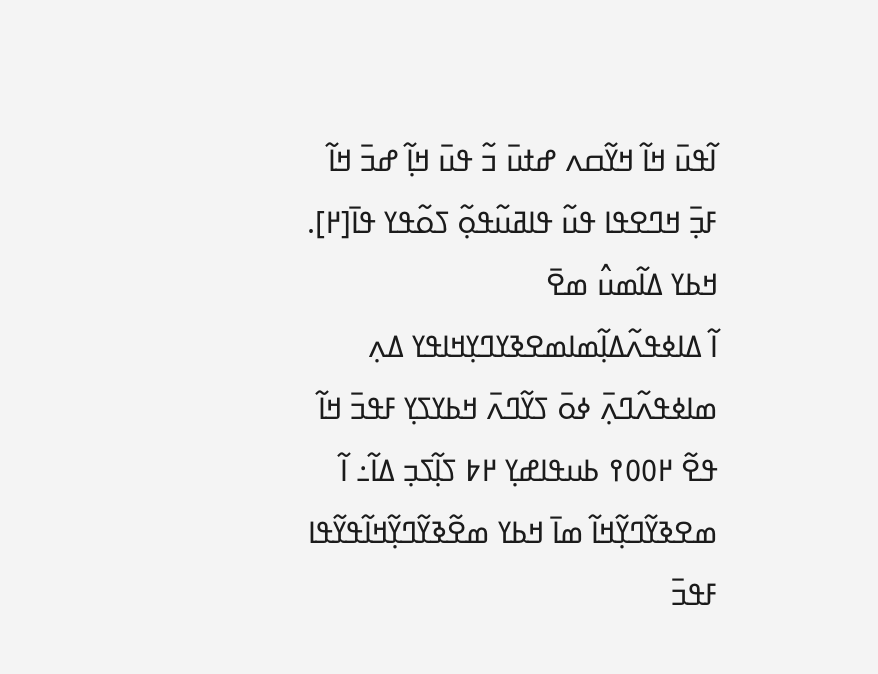ߊ߬ߟߎ߫ ߞߊ߬ ߞߌ߬ߛߍ ߝߙߎ߫ ߏ߬ ߟߎ߫ ߞߊ߲߬ ߝߏ߫ ߞߊ߬ ߓߏ߲߫ ߞߣߐߟߊ ߟߎ߬ ߟߊߥߎ߬ߟߋ߲߬ ߖߋ߬ߟߌ ߟߊ߫[߂].
ߞߕߌ ߡߊ߬ߘߎ߮ ߘߐ߫
ߊ߬ ߡߊߦߟߍ߬ߡߊ߲߬ߘߊߘߐߢߌߣߌ߲ߞߊߟߌ ߡߍ߲ ߘߊߦߟߍ߬ߣߍ߲߫ ߦߋ߫ ߖߌ߬ߣߍ߫ ߞߕߌߖߌ߲ ߓߟߏ߫ ߞߊ߬ ߟߐ߬ ߂߀߀߉ ߕߎߟߊߝߌ߲ ߂߈ ߖߊ߲߬ߖߏ߲ ߡߊ߬߸ ߊ߬ ߘߐߢߌ߬ߣߌ߲߬ߞߊ߬ ߘߊ߫ ߞߕߌ ߘߐ߬ߢߌ߬ߣߌ߲߬ߞߊ߬ߟߌ߬ߟߊ ߓߟߏ߫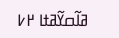ߥߊ߬ߛߌ߬ߥߙߊ ߂߇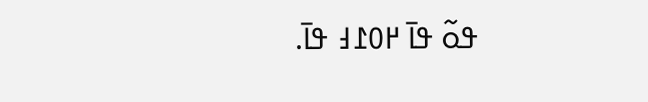ߟߋ߬ ߟߊ߫ ߂߀߁߃ ߟߊ߫.